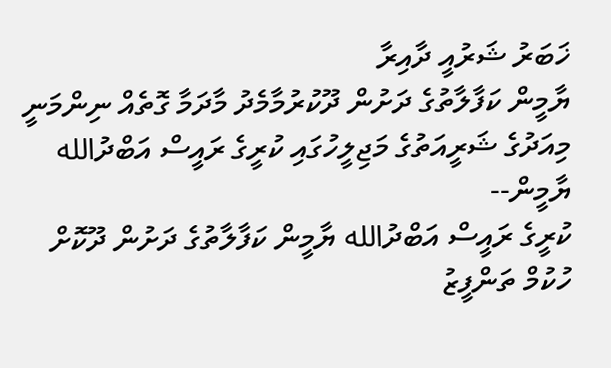ޚަބަރު ޝަރުއީ ދާއިރާ
ޔާމީން ކަފާލާތުގެ ދަށުން ދޫކުރުމާމެދު މާދަމާ ގޮތެއް ނިންމަނީ
މިއަދުގެ ޝަރީއަތުގެ މަޖިލީހުގައި ކުރީގެ ރައީސް އަބްދުالله ޔާމީން--
ކުރީގެ ރައީސް އަބްދުالله ޔާމީން ކަފާލާތުގެ ދަށުން ދޫކޮށް ހުކުމް ތަންފީޒު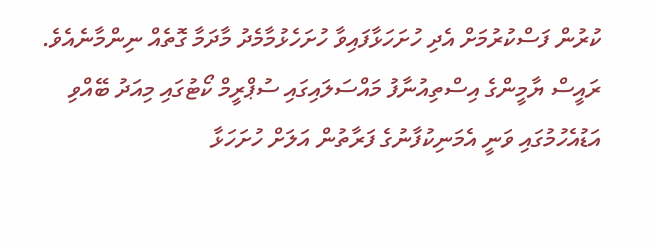ކުރުން ފަސްކުރުމަށް އެދި ހުށަހަޅާފައިވާ ހުށަހެޅުމާމެދު މާދަމާ ގޮތެއް ނިންމާނެއެވެ.
ރައީސް ޔާމީންގެ އިސްތިއުނާފު މައްސަލައިގައި ސުޕްރީމް ކޯޓުގައި މިއަދު ބޭއްވި އަޑުއެހުމުގައި ވަނީ އެމަނިކުފާނުގެ ފަރާތުން އަލަށް ހުށަހަޅާ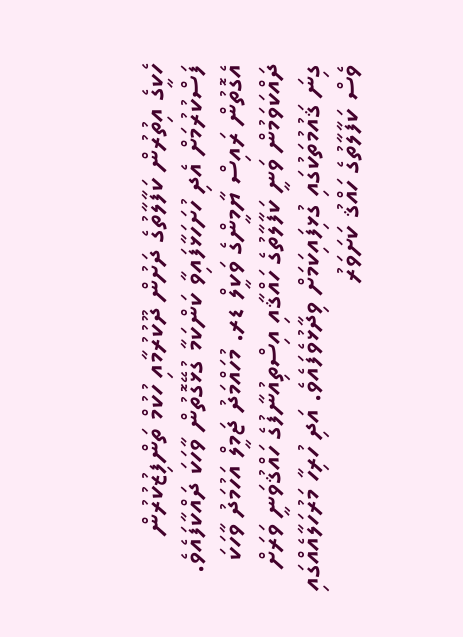ހެކީގެ އިތުރުން ކަފާލާތުގެ ދަށުން ދޫކުރުމާއި ހުކުމް ތަންފިޒުކުރުން ފަސްކުރުމަށް އެދި ހުށަހަޅާފައިވާ ކަންކަމާ ގުޅޭގޮތުން ވާހަކަ ދައްކާފައެވެ.
އެގޮތުން ރައިސް ޔާމީންގެ ވަކީލް ޑރ. މުހައްމަދު ޖަމީލް އަހުމަދު ވާހަކަ ދައްކަވަމުން ވަނީ ކަފާލާތުގެ ހައްޤާއި އިސްތިއުނާފުގެ ހައްޤުވަނީ ވަރަށް ގިނަ ޤައުމުތަކުގައި ގުޅިފައިކަމަށް ވިދާޅުވެފައެވެ. އަދި ހުރިހާ މަރުހަލާއެއްގައި ވެސް ކަފާލާތުގެ ހައްޤު ކަށަވަރު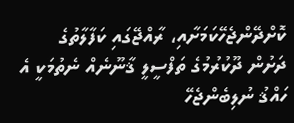ކޮށްދޭންޖެހޭކަމަށާއި، ރާއްޖޭގައި ކަފާލާތުގެ ދަށުން ދޫކުރުމުގެ ތަފްސީލީ ޤާނޫނެއް ނެތުމަކީ އެ ހައްޤު ނުލިބެންޖެހޭ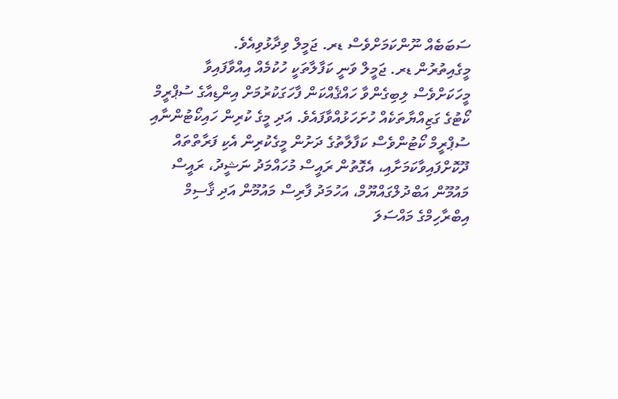ސަބަބެއް ނޫންކަމަށްވެސް ޑރ. ޖަމީލް ވިދާޅުވިއެވެ.
މީގެއިތުރުން ޑރ. ޖަމީލް ވަނީ ކަފާލާތަކީ ހުކުމެއް އިއްވާފައިވާ މީހަކަށްވެސް ލިބިގެންވާ ހައްޤެއްކަން ފާހަގަކުރުމަށް އިންޑިއާގެ ސުޕްރީމް ކޯޓުގެ ގަޒިއްޔާތަކެއް ހުށަހަޅުއްވާފައެވެ. އަދި މީގެ ކުރިން ހައިކޯޓުންނާއި ސުޕްރީމް ކޯޓުންވެސް ކަފާލާތުގެ ދަށުން މީގެކުރިން އެކި ފަރާތްތައް ދޫކޮށްފައިވާކަމަށާއި، އެގޮތުން ރައީސް މުހައްމަދު ނަޝީދު، ރައީސް މައުމޫން އަބްދުލްގައްޔޫމް، އަހުމަދު ފާރިސް މައުމޫން އަދި ޤާސިމް އިބްރާހިމްގެ މައްސަލަ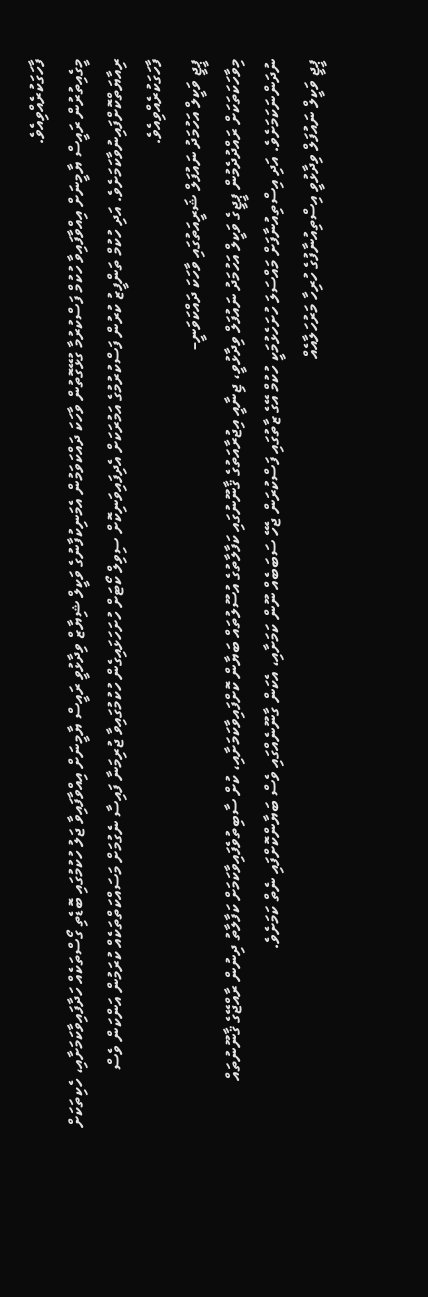ފާހަގަކުރެއްވިއެވެ.
މީގެއިތުރުން ރައީސް ޔާމީނަށް އިއްވާފައިވާ ހުކުމް ފަސްކުރުމާ ގުޅޭގޮތުން ވާހަކަ ދައްކަވަމުން އެމަނިކުފާނުގެ ވަކީލް ޝިޔާޒް ވިދާޅުވީ ރައީސް ޔާމީނަށް އިއްވާފައިވާ ޖަލު ހުކުމުގައި ބޮޑެތި ގޯސްތަކެއް ހަދާފައިވާކަމަށާއި، ހެކިތަކަށް ރިއާޔަތްކޮށްފައިނުވާކަމަށެވެ. އަދި ހުކުމް ތަންފީޒު ކުރުން ފަސްކުރުމުގެ އަމުރަކަށް އެދިފައިވަނިކޮށް ސިވިލް ކޯޓަށް ހުށަހަޅައިގެން ހުކުމުގައިވާ ޖުރިމަނާ ފައިސާ ނެގުމަށް މަސައްކަތްތަކެއް ކުރަމުން އަންކަން ވެސް ފާހަގަކުރެއްވިއެވެ.
ޕީޖީ ވަކީލް އަހުމަދު ނައުފަލް ޝަރީއަތުގައި ވާހަކަ ދައްކަވަނީ–
މިވާހަކަތަކަށް ރައްދުދެމުން ޕީޖީގެ ވަކީލް އަހުމަދު ނައުފަލް ވިދާޅުވީ، ޖިނާއީ އިޖުރާއަތުގެ ޤާނޫނުގައި ކަފާލާތުގެ އުސޫލުތައް ބަޔާން ކޮށްފައިވާކަމަށާއި، ކުށް ސާބިތުވެފައިވާކަމަށް ކަފާލާތު ދިނުން ރާއްޖޭގެ ޤާނޫނުތައް ނުދަންނަކަމަށެވެ. އަދި އިސްތިއުނާފަށް މައްސަލަ ހުށަހެޅުމަކީ ހުކުމް އޭގެ ޒާތުގައި ފަސްކުރަން ޖެހޭ ސަބަބެއް ނޫން ކަމަށާއި، އެކަން ގާނޫނެއްގައި ވެސް ބަޔާންކޮށްފައި ނެތް ކަމަށެވެ.
ޕީޖީ ވަކީލް ނައުފަލް ވިދާޅުވީ އިސްތިއުނާފުގެ ހުރިހާ މަރުހަލާއެއް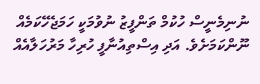ނުނިމެނީސް ހުކުމް ތަންފީޒު ނުވުމަކީ ހަމަޖެހޭކަމެއް ނޫންކަމަށެވެ. އަދި އިސްތިއުނާފީ ހުރިހާ މަރުހަލާއެއް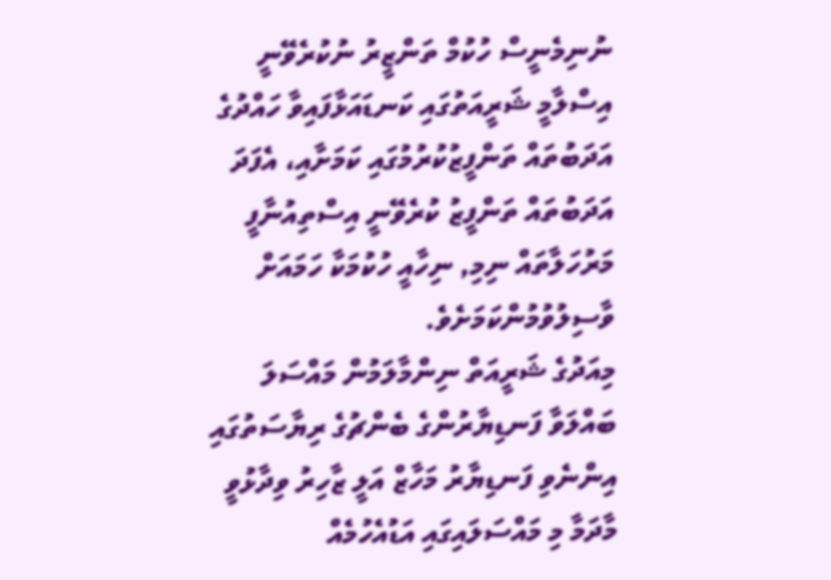ނުނިމެނީސް ހުކުމް ތަންޒީރު ނުކުރެވޭނީ އިސްލާމީ ޝަރީއަތުގައި ކަނޑައަޅާފައިވާ ހައްދުގެ އަދަބުތައް ތަންފީޒުކުރުމުގައި ކަމަށާއި، އެފަދަ އަދަބުތައް ތަންފީޒު ކުރެވޭނީ އިސްތިއުނާފީ މަރުހަލާތައް ނިމި, ނިހާއީ ހުކުމަކާ ހަމައަށް ވާސިލުވުމުންކަމަށެވެ.
މިއަދުގެ ޝަރީއަތް ނިންމާލަމުން މައްސަލަ ބައްލަވާ ފަނޑިޔާރުންގެ ބެންޗުގެ ރިޔާސަތުގައި އިންނެވި ފަނޑިޔާރު މަހާޒް އަލީ ޒާހިރު ވިދާޅުވީ މާދަމާ މި މައްސަލައިގައި އަޑުއެހުމެއް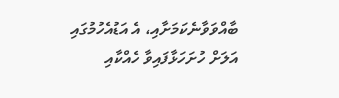ބާއްވަވާނެކަމަށާއި، އެ އަޑުއެހުމުގައި އަލަށް ހުށަހަޅާފައިވާ ހެއްކާއި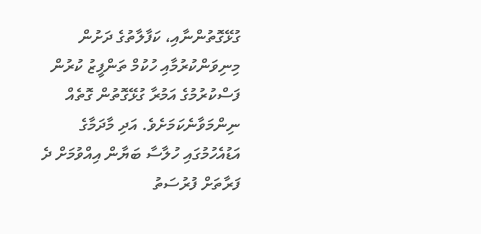ގުޅޭގޮތުންނާއި، ކަފާލާތުގެ ދަށުން މިނިވަންކުރުމާއި ހުކުމް ތަންފީޒު ކުރުން ފަސްކުރުމުގެ އަމުރާ ގުޅޭގޮތުން ގޮތެއް ނިންމަވާނެކަމަށެވެ. އަދި މާދަމާގެ އަޑުއެހުމުގައި ހުލާސާ ބަޔާން އިއްވުމަށް ދެ ފަރާތަށް ފުރުސަތު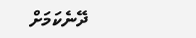ދޭނެކަމަށް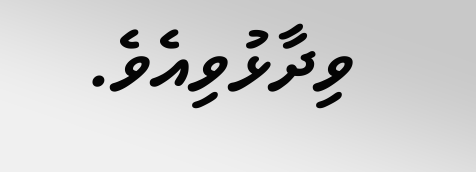ވިދާޅުވިއެވެ.